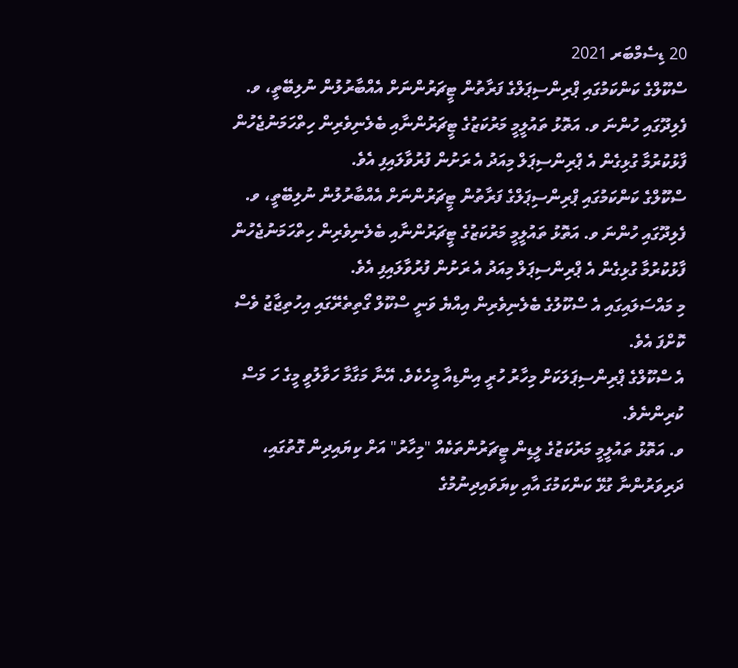20 ޑިސެމްބަރ 2021
ސްކޫލްގެ ކަންކަމުގައި ޕްރިންސިޕަލްގެ ފަރާތުން ޓީޗަރުންނަށް އެއްބާރުލުން ނުލިބޭތީ، ވ. ފެލިދޫގައި ހުންނަ ވ. އަތޮޅު ތައުލީމީ މަރުކަޒުގެ ޓީޗަރުންނާއި ބެލެނިވެރިން ހިތްހަމަނުޖެހުން ފާޅުކުރުމާ ގުޅިގެން އެ ޕްރިންސިޕަލް މިއަދު އެ ރަށުން ފުރުވާލައިފި އެވެ.
ސްކޫލްގެ ކަންކަމުގައި ޕްރިންސިޕަލްގެ ފަރާތުން ޓީޗަރުންނަށް އެއްބާރުލުން ނުލިބޭތީ، ވ. ފެލިދޫގައި ހުންނަ ވ. އަތޮޅު ތައުލީމީ މަރުކަޒުގެ ޓީޗަރުންނާއި ބެލެނިވެރިން ހިތްހަމަނުޖެހުން ފާޅުކުރުމާ ގުޅިގެން އެ ޕްރިންސިޕަލް މިއަދު އެ ރަށުން ފުރުވާލައިފި އެވެ.
މި މައްސަލައިގައި އެ ސްކޫލުގެ ބެލެނިވެރިން އިއްޔެ ވަނީ ސްކޫލް ގޯތިތެރޭގައި އިހުތިޖާޖު ވެސް ކޮށްފަ އެވެ.
އެ ސްކޫލްގެ ޕްރިންސިޕަލަކަށް މިހާރު ހުރީ އިންޑިއާ މީހެކެވެ. އޭނާ މަގާމާ ހަވާލުވީ މީގެ ހަ މަސް ކުރިންނެވެ.
ވ. އަތޮޅު ތައުލީމީ މަރުކަޒުގެ ލީޑިން ޓީޗަރުންތަކެއް "މިހާރު" އަށް ކިޔައިދިން ގޮތުގައި، ދަރިވަރުންނާ ގުޅޭ ކަންކަމުގަ އާއި ކިޔަވައިދިނުމުގެ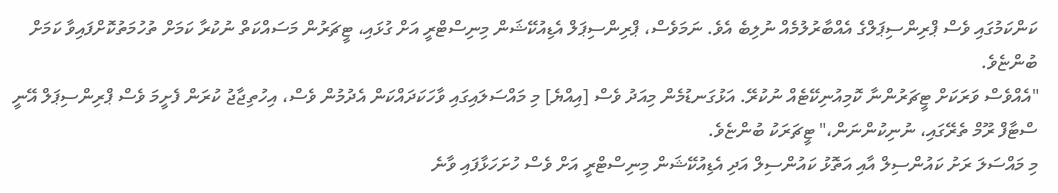ކަންކަމުގައި ވެސް ޕްރިންސިޕަލްގެ އެއްބާރުލުމެއް ނުލިބެ އެވެ. ނަމަވެސް، ޕްރިންސިޕަލް އެޑިއުކޭޝަން މިނިސްޓްރީ އަށް ގުޅައި، ޓީޗަރުން މަސައްކަތް ނުކުރާ ކަމަށް ތުހުމަތުކޮށްފައިވާ ކަމަށް ބުންޏެވެ.
"އެއްވެސް ވަރަކަށް ޓީޗަރުންނާ ކޮމިއުނިކޭޓެއް ނުކުރޭ. އަޅުގަނޑުމެން މިއަދު ވެސް [އިއްޔެ] މި މައްސަލައިގައި ވާހަކަދައްކަން އެދުމުން ވެސް، އިހުތިޖާޖު ކުރަން ފެށީމަ ވެސް ޕްރިންސިޕަލް އޭނީ ސްޓާފް ރޫމް ތެރޭގައި، ނުނިކުންނަން،" ޓީޗަރަކު ބުންޏެވެ.
މި މައްސަލަ ރަށު ކައުންސިލް އާއި އަތޮޅު ކައުންސިލް އަދި އެޑިއުކޭޝަން މިނިސްޓްރީ އަށް ވެސް ހުށަހަޅާފައި ވާނެ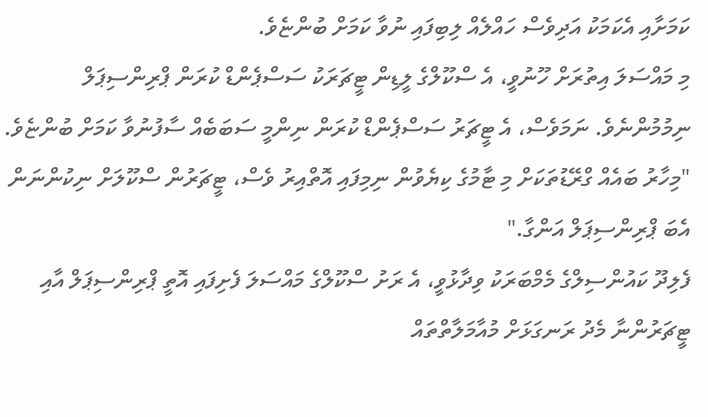ކަމަށާއި އެކަމަކު އަދިވެސް ހައްލެއް ލިބިފައި ނުވާ ކަމަށް ބުންޏެވެ.
މި މައްސަލަ އިތުރަށް ހޫނުވީ، އެ ސްކޫލްގެ ލީޑިން ޓީޗަރަކު ސަސްޕެންޑް ކުރަން ޕްރިންސިޕަލް ނިމުމުންނެވެ. ނަމަވެސް، އެ ޓީޗަރު ސަސްޕެންޑް ކުރަން ނިންމީ ސަބަބެއް ސާފުނުވާ ކަމަށް ބުންޏެވެ.
"މިހާރު ބައެއް ގްރޭޑުތަކަށް މި ޓާމުގެ ކިޔެވުން ނިމިފައި އޮތްއިރު ވެސް، ޓީޗަރުން ސްކޫލަށް ނިކުންނަން އެބަ ޕްރިންސިޕަލް އަންގާ."
ފެލިދޫ ކައުންސިލްގެ މެމްބަރަކު ވިދާޅުވީ، އެ ރަށު ސްކޫލްގެ މައްސަލަ ފެށިފައި އޮތީ ޕްރިންސިޕަލް އާއި ޓީޗަރުންނާ މެދު ރަނގަޅަށް މުއާމަލާތްތައް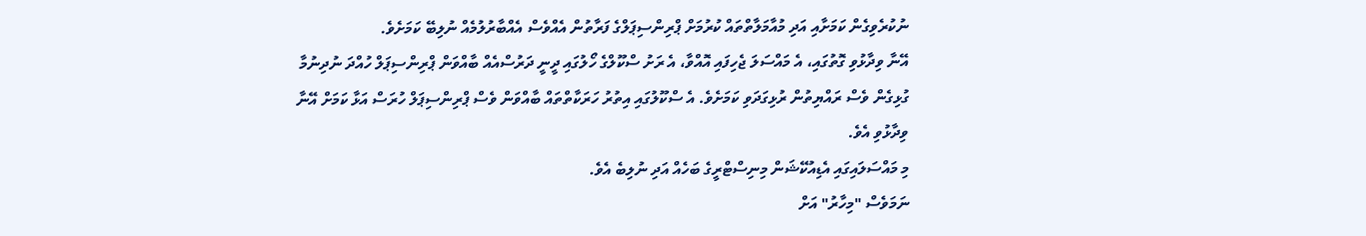ނުކުރެވިގެން ކަމަށާއި އަދި މުއާމަލާތްތައް ކުރުމަށް ޕްރިންސިޕަލްގެ ފަރާތުން އެއްވެސް އެއްބާރުލުމެއް ނުލިބޭ ކަމަށެވެ.
އޭނާ ވިދާޅުވި ގޮތުގައި، އެ މައްސަލަ ޖެހިފައި އޮއްވާ، އެ ރަށު ސްކޫލްގެ ހޯލުގައި ދީނީ ދަރުސްއެއް ބާއްވަން ޕްރިންސިޕަލް ހުއްދަ ނުދިނުމާ ގުޅިގެން ވެސް ރައްޔިތުން ރުޅިގަދަވި ކަމަށެވެ. އެ ސްކޫލުގައި އިތުރު ހަރަކާތްތައް ބާއްވަން ވެސް ޕްރިންސިޕަލް ހުރަސް އަޅާ ކަމަށް އޭނާ ވިދާޅުވި އެވެ.
މި މައްސަލައިގައި އެޑިއުކޭޝަން މިނިސްޓްރީގެ ބަހެއް އަދި ނުލިބެ އެވެ.
ނަމަވެސް "މިހާރު" އަށް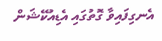އެނގިފައިވާ ގޮތުގައި އެޑިއުކޭޝަން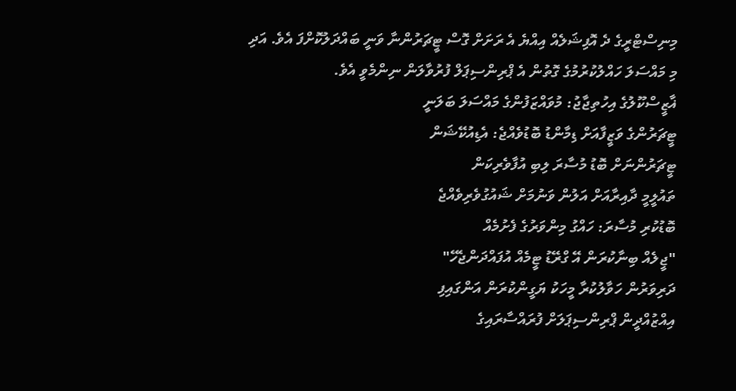މިނިސްޓްރީގެ ދެ އޮފިޝަލެއް އިއްޔެ އެ ރަށަށް ގޮސް ޓީޗަރުންނާ ވަނީ ބައްދަލުކޮށްފަ އެވެ. އަދި މި މައްސަލަ ހައްލުކުރުމުގެ ގޮތުން އެ ޕްރިންސިޕަލް ފުރުވާލަން ނިންމެވީ އެވެ.
ޣާޒީސްކޫލުގެ އިހުތިޖާޖު: މުވައްޒަފުންގެ މައްސަލަ ބަލަނީ
ޓީޗަރުންގެ ވަޒީފާއަށް ޑިމާންޑު ބޮޑުވެއްޖެ: އެޑިއުކޭޝަން
ޓީޗަރުންނަށް ބޮޑު މުސާރަ ލިބި އުފާވެރިކަން
ތައުލީމީ ދާއިރާއަށް އަލުން ވަނުމަށް ޝައުގުވެރިވެއްޖެ
ބޮޑުކުރި މުސާރަ: ހައްގު މިންވަރުގެ ފެށުމެއް
"ޖީލެއް ބިނާކުރަން އޭ ގްރޭޑު ޓީމެއް އުފައްދަންޖެހޭ"
ދަރިވަރުން ހަވާލުކުރާ މީހަކު ޔަގީންކުރަން އަންގައިފި
އިއްޒުއްދީން ޕްރިންސިޕަލަށް ފުރައްސާރައިގެ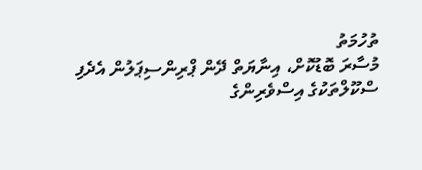ތުހުމަތު
މުސާރަ ބޮޑުކޮށް، އިނާޔަތް ދޭން ޕްރިންސިޕަލުން އެދެފި
ސްކޫލްތަކުގެ އިސްވެރިންގެ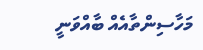މަހާސިންތާއެއް ބާއްވަނީ